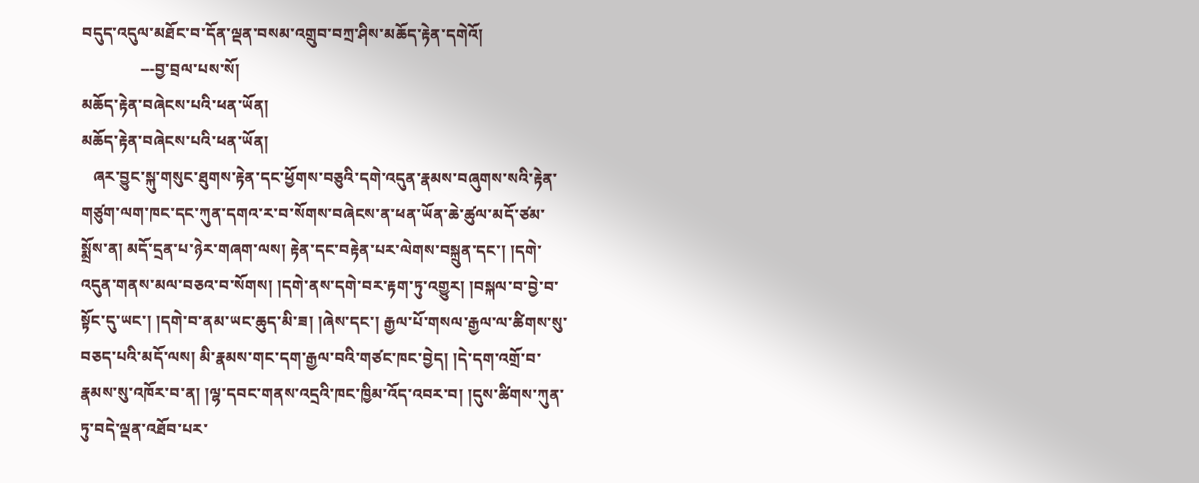བདུད་འདུལ་མཐོང་བ་དོན་ལྡན་བསམ་འགྲུབ་བཀྲ་ཤིས་མཆོད་རྟེན་དགེའོ།
               ---བྱ་བྲལ་པས་སོ།
མཆོད་རྟེན་བཞེངས་པའི་ཕན་ཡོན།
མཆོད་རྟེན་བཞེངས་པའི་ཕན་ཡོན།
   ཞར་བྱུང་སྐུ་གསུང་ཐུགས་རྟེན་དང་ཕྱོགས་བཅུའི་དགེ་འདུན་རྣམས་བཞུགས་སའི་རྟེན་གཙུག་ལག་ཁང་དང་ཀུན་དགའ་ར་བ་སོགས་བཞེངས་ན་ཕན་ཡོན་ཆེ་ཚུལ་མདོ་ཙམ་སྨྲོས་ན། མདོ་དྲན་པ་ཉེར་གཞག་ལས། རྟེན་དང་བརྟེན་པར་ལེགས་བསྐྲུན་དང་། །དགེ་འདུན་གནས་མལ་བཅའ་བ་སོགས། །དགེ་ནས་དགེ་བར་རྟག་ཏུ་འགྱུར། །བསྐལ་བ་བྱེ་བ་སྟོང་དུ་ཡང་། །དགེ་བ་ནམ་ཡང་ཆུད་མི་ཟ། །ཞེས་དང་། རྒྱལ་པོ་གསལ་རྒྱལ་ལ་ཚིགས་སུ་བཅད་པའི་མདོ་ལས། མི་རྣམས་གང་དག་རྒྱལ་བའི་གཙང་ཁང་བྱེད། །དེ་དག་འགྲོ་བ་རྣམས་སུ་འཁོར་བ་ན། །ལྷ་དབང་གནས་འདྲའི་ཁང་ཁྱིམ་འོད་འབར་བ། །དུས་ཚིགས་ཀུན་ཏུ་བདེ་ལྡན་འཐོབ་པར་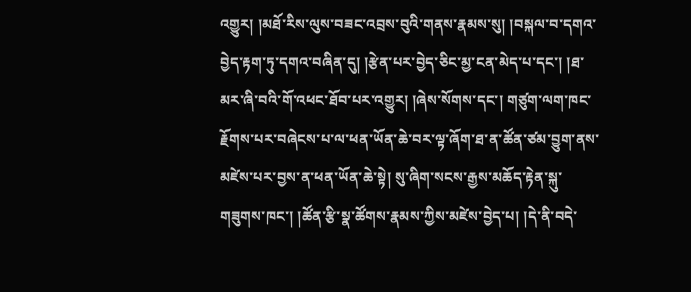འགྱུར། །མཐོ་རིས་ལུས་བཟང་འབྲས་བུའི་གནས་རྣམས་སུ། །བསྐལ་བ་དགའ་བྱེད་རྟག་ཏུ་དགའ་བཞིན་དུ། །རྩེན་པར་བྱེད་ཅིང་མྱ་ངན་མེད་པ་དང་། །ཐ་མར་ཞི་བའི་གོ་འཕང་ཐོབ་པར་འགྱུར། །ཞེས་སོགས་དང་། གཙུག་ལག་ཁང་རྗོགས་པར་བཞེངས་པ་ལ་ཕན་ཡོན་ཆེ་བར་ལྟ་ཞོག་ཐ་ན་ཚོན་ཙམ་བྱུག་ནས་མཛེས་པར་བྱས་ན་ཕན་ཡོན་ཆེ་སྟེ། སུ་ཞིག་སངས་རྒྱས་མཆོད་རྟེན་སྐུ་གཟུགས་ཁང་། །ཚོན་རྩི་སྣ་ཚོགས་རྣམས་ཀྱིས་མཛེས་བྱེད་པ། །དེ་ནི་བདེ་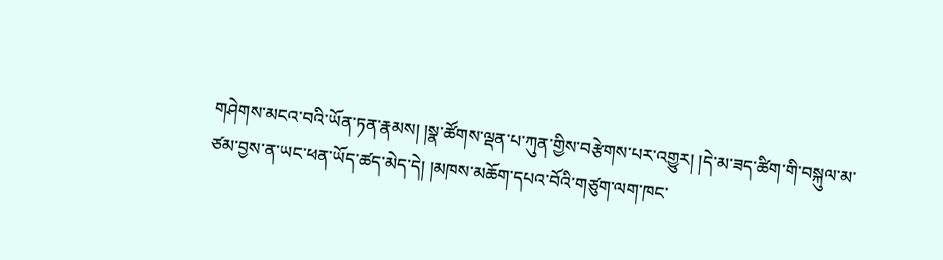གཤེགས་མངའ་བའི་ཡོན་ཏན་རྣམས། །སྣ་ཚོགས་ལྡན་པ་ཀུན་གྱིས་བརྩེགས་པར་འགྱུར། །དེ་མ་ཟད་ཚིག་གི་བསྐུལ་མ་ཙམ་བྱས་ན་ཡང་ཕན་ཡོད་ཚད་མེད་དེ། །མཁས་མཆོག་དཔའ་བོའི་གཙུག་ལག་ཁང་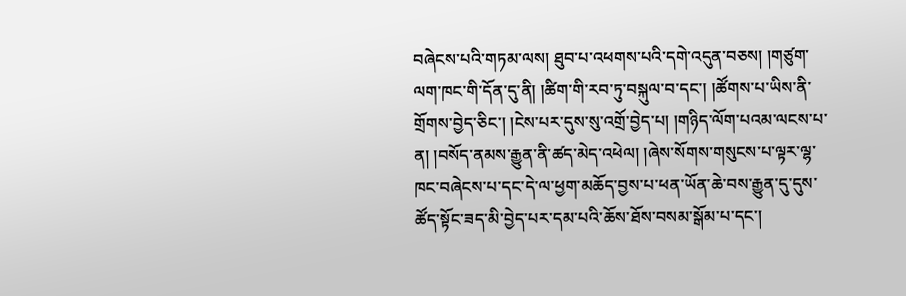བཞེངས་པའི་གཏམ་ལས། ཐུབ་པ་འཕགས་པའི་དགེ་འདུན་བཅས། །གཙུག་ལག་ཁང་གི་དོན་དུ་ནི། །ཚིག་གི་རབ་ཏུ་བསྐུལ་བ་དང་། །ཚོགས་པ་ཡིས་ནི་གྲོགས་བྱེད་ཅིང་། །ངེས་པར་དུས་སུ་འགྲོ་བྱེད་པ། །གཉིད་ལོག་པའམ་ལངས་པ་ན། །བསོད་ནམས་རྒྱུན་ནི་ཚད་མེད་འཕེལ། །ཞེས་སོགས་གསུངས་པ་ལྟར་ལྷ་ཁང་བཞེངས་པ་དང་དེ་ལ་ཕྱག་མཆོད་བྱས་པ་ཕན་ཡོན་ཆེ་བས་རྒྱུན་དུ་དུས་ཚོད་སྟོང་ཟད་མི་བྱེད་པར་དམ་པའི་ཆོས་ཐོས་བསམ་སྒོམ་པ་དང་།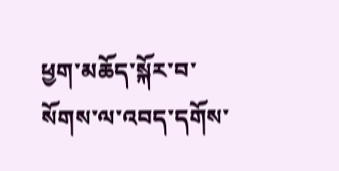ཕྱག་མཆོད་སྐོར་བ་སོགས་ལ་འབད་དགོས་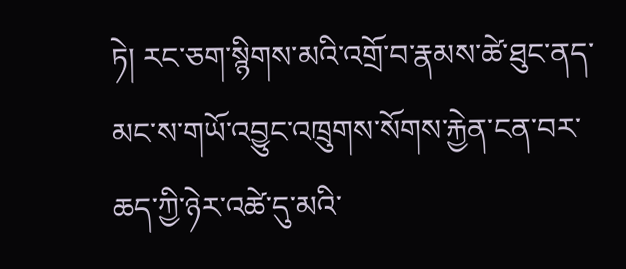ཏེ། རང་ཅག་སྙིགས་མའི་འགྲོ་བ་རྣམས་ཚེ་ཐུང་ནད་མང་ས་གཡོ་འབྱུང་འཁྲུགས་སོགས་རྐྱེན་ངན་བར་ཆད་ཀྱི་ཉེར་འཚེ་དུ་མའི་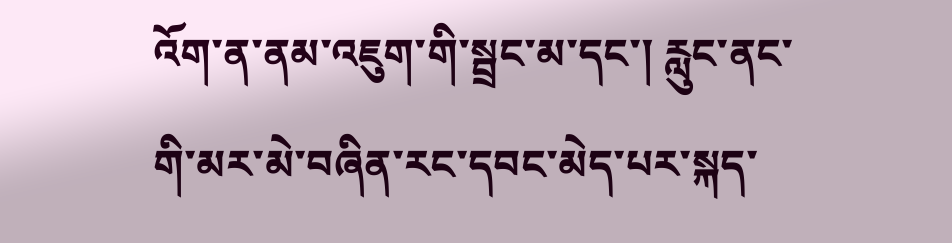འོག་ན་ནམ་འཇུག་གི་སྦྲང་མ་དང་། རླུང་ནང་གི་མར་མེ་བཞིན་རང་དབང་མེད་པར་སྐད་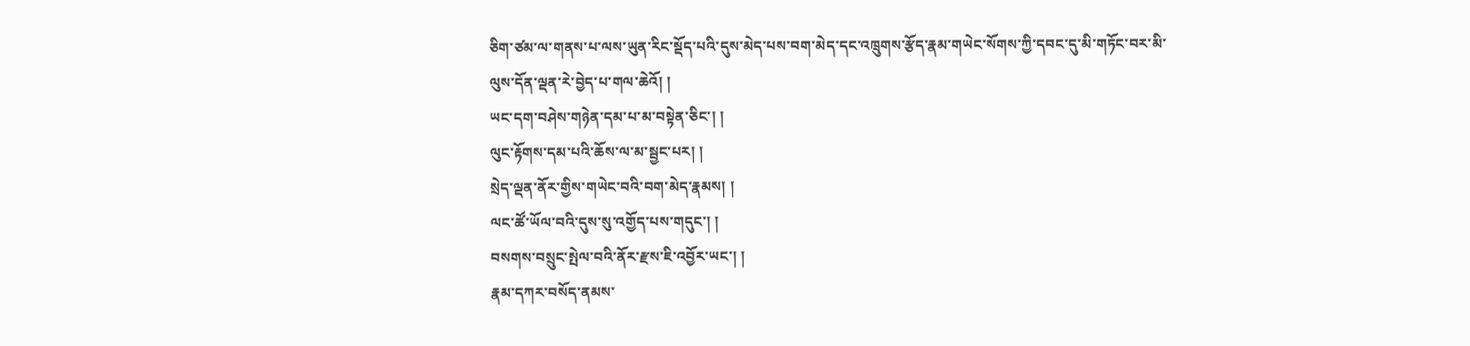ཅིག་ཙམ་ལ་གནས་པ་ལས་ཡུན་རིང་སྡོད་པའི་དུས་མེད་པས་བག་མེད་དང་འཁྲུགས་རྩོད་རྣམ་གཡེང་སོགས་ཀྱི་དབང་དུ་མི་གཏོང་བར་མི་ལུས་དོན་ལྡན་རེ་བྱེད་པ་གལ་ཆེའོ། །
ཡང་དག་བཤེས་གཉེན་དམ་པ་མ་བསྟེན་ཅིང་། །
ལུང་རྟོགས་དམ་པའི་ཆོས་ལ་མ་སྦྱང་པར། །
སྲེད་ལྡན་ནོར་གྱིས་གཡེང་བའི་བག་མེད་རྣམས། །
ལང་ཚོ་ཡོལ་བའི་དུས་སུ་འགྱོད་པས་གདུང་། །
བསགས་བསྲུང་སྤེལ་བའི་ནོར་རྫས་ཇི་འབྱོར་ཡང་། །
རྣམ་དཀར་བསོད་ནམས་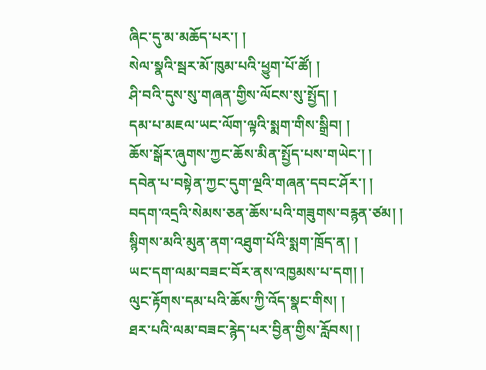ཞིང་དུ་མ་མཆོད་པར་། །
སེལ་སྣའི་སྦར་མོ་ཁུམ་པའི་ཕྱུག་པོ་ཚོ། །
ཤི་བའི་དུས་སུ་གཞན་གྱིས་ལོངས་སུ་སྤྱོད། །
དམ་པ་མཇལ་ཡང་ལོག་ལྟའི་སྨག་གིས་སྒྲིབ། །
ཆོས་སྒོར་ཞུགས་ཀྱང་ཆོས་མིན་སྤྱོད་པས་གཡེང་། །
དབེན་པ་བསྟེན་ཀྱང་དུག་ལྔའི་གཞན་དབང་ཤོར་། །
བདག་འདྲའི་སེམས་ཅན་ཆོས་པའི་གཟུགས་བརྙན་ཙམ། །
སྙིགས་མའི་མུན་ནག་འཐུག་པོའི་སྨག་ཁྲོད་ན། །
ཡང་དག་ལམ་བཟང་བོར་ནས་འཁྱམས་པ་དག། །
ལུང་རྟོགས་དམ་པའི་ཆོས་ཀྱི་འོད་སྣང་གིས། །
ཐར་པའི་ལམ་བཟང་རྙེད་པར་བྱིན་གྱིས་རློབས། །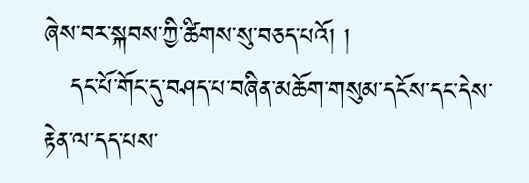ཞེས་བར་སྐབས་ཀྱི་ཚིགས་སུ་བཅད་པའོ། །
   དང་པོ་གོང་དུ་བཤད་པ་བཞིན་མཆོག་གསུམ་དངོས་དང་དེས་རྟེན་ལ་དད་པས་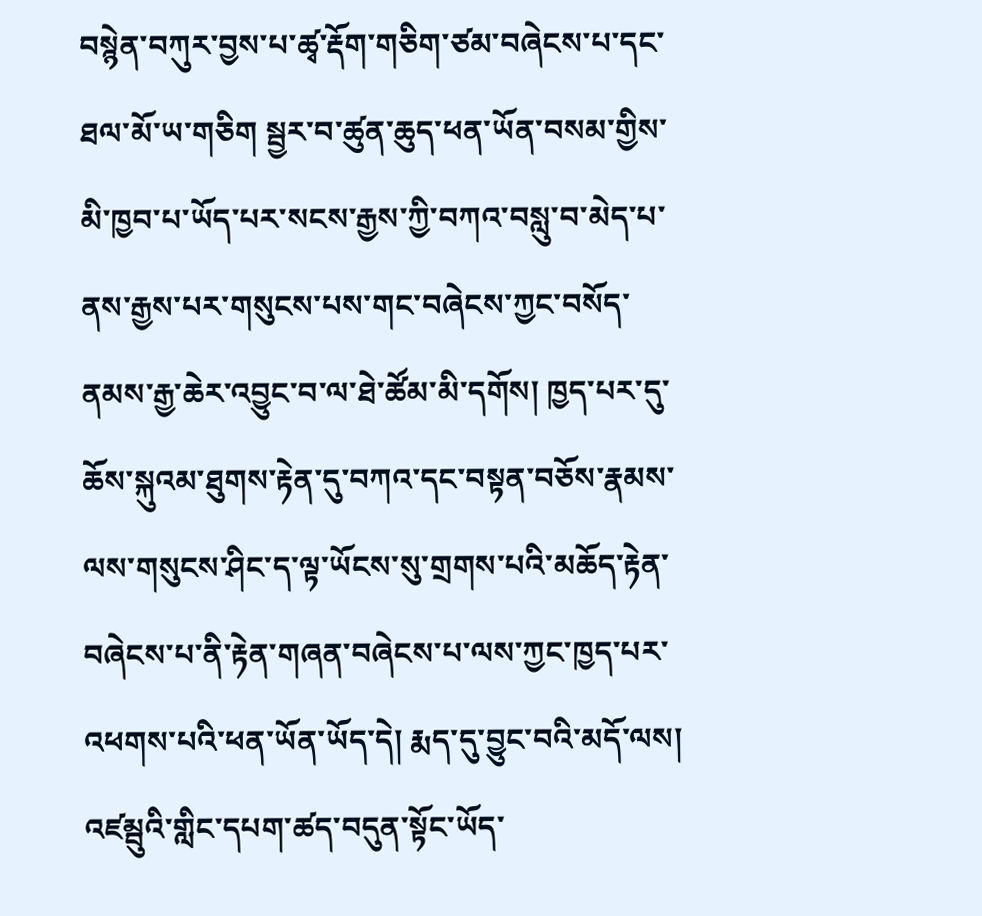བསྙེན་བཀུར་བྱས་པ་ཚྭ་རྡོག་གཅིག་ཙམ་བཞེངས་པ་དང་ཐལ་མོ་ཡ་གཅིག སྦྱར་བ་ཚུན་ཆུད་ཕན་ཡོན་བསམ་གྱིས་མི་ཁྱབ་པ་ཡོད་པར་སངས་རྒྱས་ཀྱི་བཀའ་བསླུ་བ་མེད་པ་ནས་རྒྱས་པར་གསུངས་པས་གང་བཞེངས་ཀྱང་བསོད་ནམས་རྒྱ་ཆེར་འབྱུང་བ་ལ་ཐེ་ཚོམ་མི་དགོས། ཁྱད་པར་དུ་ཆོས་སྐུའམ་ཐུགས་རྟེན་དུ་བཀའ་དང་བསྟན་བཅོས་རྣམས་ལས་གསུངས་ཤིང་ད་ལྟ་ཡོངས་སུ་གྲགས་པའི་མཆོད་རྟེན་བཞེངས་པ་ནི་རྟེན་གཞན་བཞེངས་པ་ལས་ཀྱང་ཁྱད་པར་འཕགས་པའི་ཕན་ཡོན་ཡོད་དེ། རྨད་དུ་བྱུང་བའི་མདོ་ལས། འཛམྦུའི་གླིང་དཔག་ཚད་བདུན་སྟོང་ཡོད་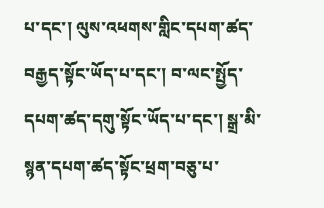པ་དང་། ལུས་འཕགས་གླིང་དཔག་ཚད་བརྒྱད་སྟོང་ཡོད་པ་དང་། བ་ལང་སྤྱོད་དཔག་ཚད་དགུ་སྟོང་ཡོད་པ་དང་། སྒྲ་མི་སྙན་དཔག་ཚད་སྟོང་ཕྲག་བཅུ་པ་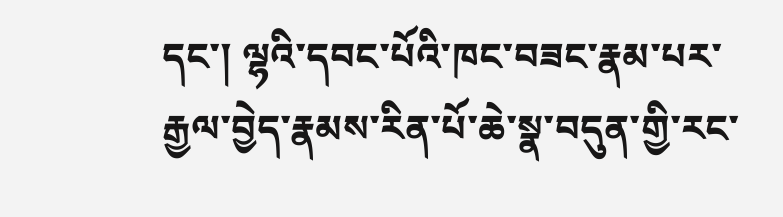དང་། ལྷའི་དབང་པོའི་ཁང་བཟང་རྣམ་པར་རྒྱལ་བྱེད་རྣམས་རིན་པོ་ཆེ་སྣ་བདུན་གྱི་རང་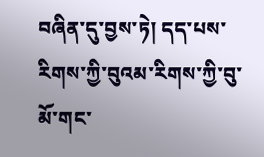བཞིན་དུ་བྱས་ཏེ། དད་པས་རིགས་ཀྱི་བུའམ་རིགས་ཀྱི་བུ་མོ་གང་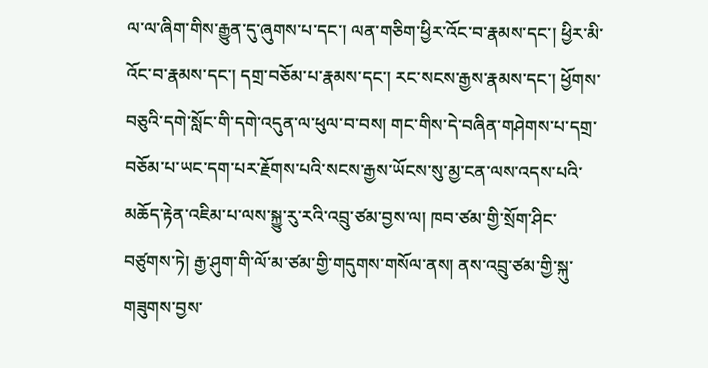ལ་ལ་ཞིག་གིས་རྒྱུན་དུ་ཞུགས་པ་དང་། ལན་གཅིག་ཕྱིར་འོང་བ་རྣམས་དང་། ཕྱིར་མི་འོང་བ་རྣམས་དང་། དགྲ་བཅོམ་པ་རྣམས་དང་། རང་སངས་རྒྱས་རྣམས་དང་། ཕྱོགས་བཅུའི་དགེ་སློང་གི་དགེ་འདུན་ལ་ཕུལ་བ་བས། གང་གིས་དེ་བཞིན་གཤེགས་པ་དགྲ་བཅོམ་པ་ཡང་དག་པར་རྗོགས་པའི་སངས་རྒྱས་ཡོངས་སུ་མྱ་ངན་ལས་འདས་པའི་མཆོད་རྟེན་འཇིམ་པ་ལས་སྐྱུ་རུ་རའི་འབྲུ་ཙམ་བྱས་ལ། ཁབ་ཙམ་གྱི་སྲོག་ཤིང་བཙུགས་ཏེ། རྒྱ་ཤུག་གི་ལོ་མ་ཙམ་གྱི་གདུགས་གསོལ་ནས། ནས་འབྲུ་ཙམ་གྱི་སྐུ་གཟུགས་བྱས་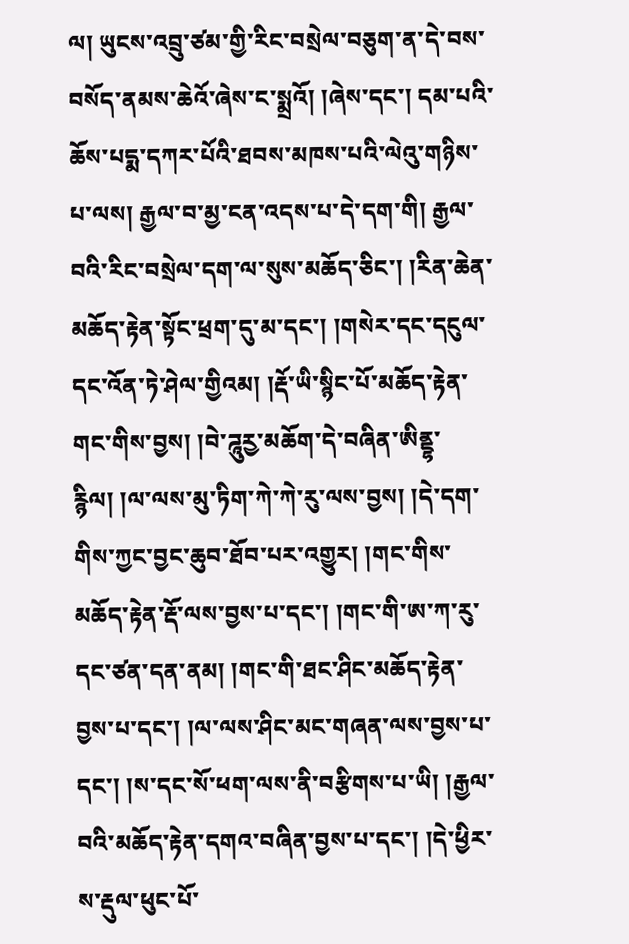ལ། ཡུངས་འབྲུ་ཙམ་གྱི་རིང་བསྲེལ་བཅུག་ན་དེ་བས་བསོད་ནམས་ཆེའོ་ཞེས་ང་སྨྲའོ། །ཞེས་དང་། དམ་པའི་ཆོས་པདྨ་དཀར་པོའི་ཐབས་མཁས་པའི་ལེའུ་གཉིས་པ་ལས། རྒྱལ་བ་མྱ་ངན་འདས་པ་དེ་དག་གི། རྒྱལ་བའི་རིང་བསྲེལ་དག་ལ་སུས་མཆོད་ཅིང་། །རིན་ཆེན་མཆོད་རྟེན་སྟོང་ཕྲག་དུ་མ་དང་། །གསེར་དང་དངུལ་དང་འོན་ཏེ་ཤེལ་གྱིའམ། །རྡོ་ཡི་སྙིང་པོ་མཆོད་རྟེན་གང་གིས་བྱས། །བེ་ཌཱུརྱ་མཆོག་དེ་བཞིན་ཨིནྡྷ་རྙིལ། །ལ་ལས་མུ་ཏིག་ཀེ་ཀེ་རུ་ལས་བྱས། །དེ་དག་གིས་ཀྱང་བྱང་ཆུབ་ཐོབ་པར་འགྱུར། །གང་གིས་མཆོད་རྟེན་རྡོ་ལས་བྱས་པ་དང་། །གང་གི་ཨ་ཀ་རུ་དང་ཙན་དན་ནམ། །གང་གི་ཐང་ཤིང་མཆོད་རྟེན་བྱས་པ་དང་། །ལ་ལས་ཤིང་མང་གཞན་ལས་བྱས་པ་དང་། །ས་དང་སོ་ཕག་ལས་ནི་བརྩིགས་པ་ཡི། །རྒྱལ་བའི་མཆོད་རྟེན་དགའ་བཞིན་བྱས་པ་དང་། །དེ་ཕྱིར་ས་རྡུལ་ཕུང་པོ་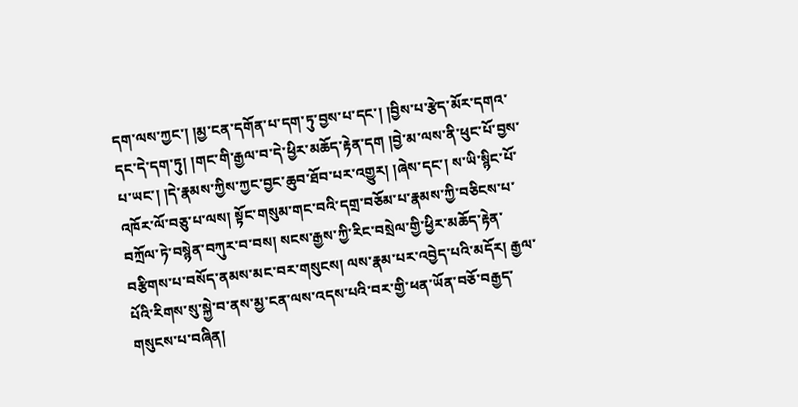དག་ལས་ཀྱང་། །མྱ་ངན་དགོན་པ་དག་ཏུ་བྱས་པ་དང་། །བྱིས་པ་རྩེད་མོར་དགའ་དང་དེ་དག་ཏུ། །གང་གི་རྒྱལ་བ་དེ་ཕྱིར་མཆོད་རྟེན་དག །བྱེ་མ་ལས་ནི་ཕུང་པོ་བྱས་པ་ཡང་། །དེ་རྣམས་ཀྱིས་ཀྱང་བྱང་ཆུབ་ཐོབ་པར་འགྱུར། །ཞེས་དང་། ས་ཡི་སྙིང་པོ་འཁོར་ལོ་བཅུ་པ་ལས། སྟོང་གསུམ་གང་བའི་དགྲ་བཅོམ་པ་རྣམས་ཀྱི་བཅིངས་པ་བཀྲོལ་ཏེ་བསྙེན་བཀུར་བ་བས། སངས་རྒྱས་ཀྱི་རིང་བསྲེལ་གྱི་ཕྱིར་མཆོད་རྟེན་བརྩིགས་པ་བསོད་ནམས་མང་བར་གསུངས། ལས་རྣམ་པར་འབྱེད་པའི་མདོར། རྒྱལ་པོའི་རིགས་སུ་སྐྱེ་བ་ནས་མྱ་ངན་ལས་འདས་པའི་བར་གྱི་ཕན་ཡོན་བཅོ་བརྒྱད་གསུངས་པ་བཞིན།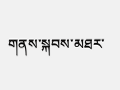གནས་སྐབས་མཐར་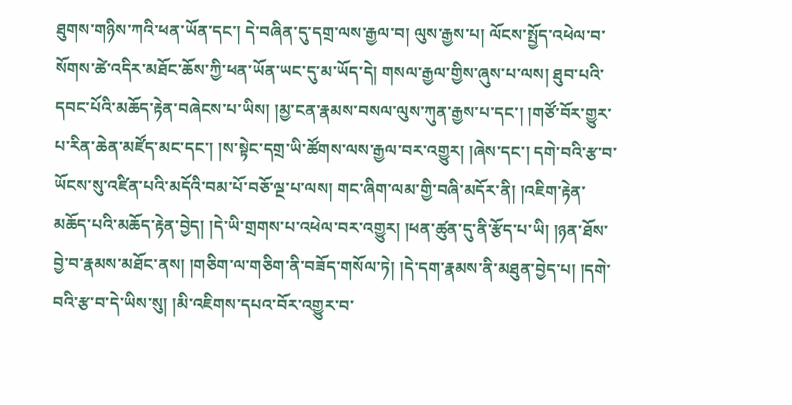ཐུགས་གཉིས་ཀའི་ཕན་ཡོན་དང་། དེ་བཞིན་དུ་དགྲ་ལས་རྒྱལ་བ། ལུས་རྒྱས་པ། ལོངས་སྤྱོད་འཕེལ་བ་སོགས་ཚེ་འདིར་མཐོང་ཆོས་ཀྱི་ཕན་ཡོན་ཡང་དུ་མ་ཡོད་དེ། གསལ་རྒྱལ་གྱིས་ཞུས་པ་ལས། ཐུབ་པའི་དབང་པོའི་མཆོད་རྟེན་བཞེངས་པ་ཡིས། །མྱ་ངན་རྣམས་བསལ་ལུས་ཀུན་རྒྱས་པ་དང་། །གཙོ་བོར་གྱུར་པ་རིན་ཆེན་མཛོད་མང་དང་། །ས་སྟེང་དགྲ་ཡི་ཚོགས་ལས་རྒྱལ་བར་འགྱུར། །ཞེས་དང་། དགེ་བའི་རྩ་བ་ཡོངས་སུ་འཛིན་པའི་མདོའི་བམ་པོ་བཅོ་ལྔ་པ་ལས། གང་ཞིག་ལམ་གྱི་བཞི་མདོར་ནི། །འཇིག་རྟེན་མཆོད་པའི་མཆོད་རྟེན་བྱེད། །དེ་ཡི་གྲགས་པ་འཕེལ་བར་འགྱུར། །ཕན་ཚུན་དུ་ནི་རྩོད་པ་ཡི། །ཉན་ཐོས་བྱེ་བ་རྣམས་མཐོང་ནས། །གཅིག་ལ་གཅིག་ནི་བཟོད་གསོལ་ཏེ། །དེ་དག་རྣམས་ནི་མཐུན་བྱེད་པ། །དགེ་བའི་རྩ་བ་དེ་ཡིས་སུ། །མི་འཇིགས་དཔའ་བོར་འགྱུར་བ་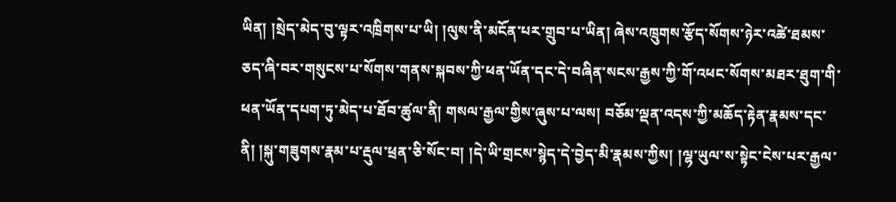ཡིན། །སྲེད་མེད་བུ་ལྟར་འཁྲིགས་པ་ཡི། །ལུས་ནི་མངོན་པར་གྲུབ་པ་ཡིན། ཞེས་འཁྲུགས་རྩོད་སོགས་ཉེར་འཚེ་ཐམས་ཅད་ཞི་བར་གསུངས་པ་སོགས་གནས་སྐབས་ཀྱི་ཕན་ཡོན་དང་དེ་བཞིན་སངས་རྒྱས་ཀྱི་གོ་འཕང་སོགས་མཐར་ཐུག་གི་ཕན་ཡོན་དཔག་ཏུ་མེད་པ་ཐོབ་ཚུལ་ནི། གསལ་རྒྱལ་གྱིས་ཞུས་པ་ལས། བཅོམ་ལྡན་འདས་ཀྱི་མཆོད་རྟེན་རྣམས་དང་ནི། །སྐུ་གཟུགས་རྣམ་པ་རྡུལ་ཕྲན་ཅི་སོང་བ། །དེ་ཡི་གྲངས་སྙེད་དེ་བྱེད་མི་རྣམས་ཀྱིས། །ལྷ་ཡུལ་ས་སྟེང་ངེས་པར་རྒྱལ་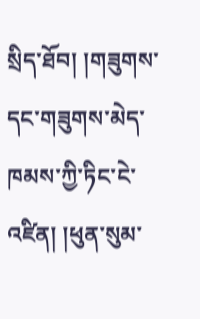སྲིད་ཐོབ། །གཟུགས་དང་གཟུགས་མེད་ཁམས་ཀྱི་ཏིང་ངེ་འཛིན། །ཕུན་སུམ་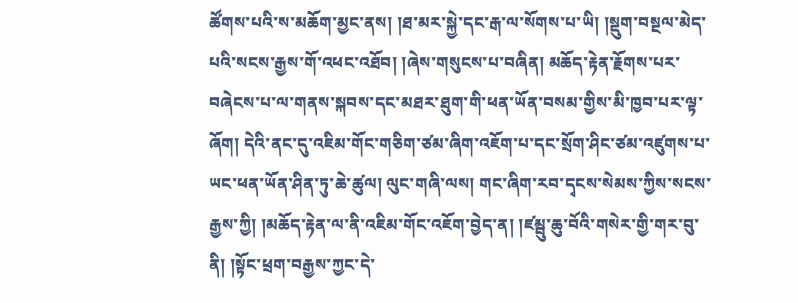ཚོགས་པའི་ས་མཆོག་མྱང་ནས། །ཐ་མར་སྐྱེ་དང་རྒ་ལ་སོགས་པ་ཡི། །སྡུག་བསྔལ་མེད་པའི་སངས་རྒྱས་གོ་འཕང་འཐོབ། །ཞེས་གསུངས་པ་བཞིན། མཆོད་རྟེན་རྗོགས་པར་བཞེངས་པ་ལ་གནས་སྐབས་དང་མཐར་ཐུག་གི་ཕན་ཡོན་བསམ་གྱིས་མི་ཁྱབ་པར་ལྟ་ཞོག། དེའི་ནང་དུ་འཇིམ་གོང་གཅིག་ཙམ་ཞིག་འཇོག་པ་དང་སྲོག་ཤིང་ཙམ་འཛུགས་པ་ཡང་ཕན་ཡོན་ཤིན་ཏུ་ཆེ་ཚུལ། ལུང་གཞི་ལས། གང་ཞིག་རབ་དྭངས་སེམས་ཀྱིས་སངས་རྒྱས་ཀྱི། །མཆོད་རྟེན་ལ་ནི་འཇིམ་གོང་འཇོག་བྱེད་ན། །ཛམྦུ་ཆུ་བོའི་གསེར་གྱི་གར་བུ་ནི། །སྟོང་ཕྲག་བརྒྱས་ཀྱང་དེ་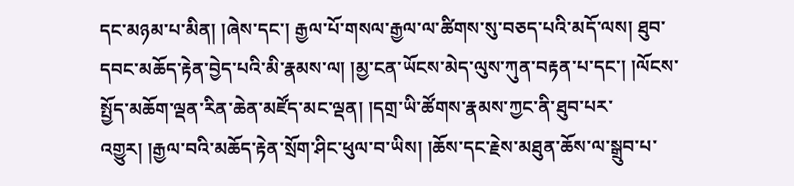དང་མཉམ་པ་མིན། །ཞེས་དང་། རྒྱལ་པོ་གསལ་རྒྱལ་ལ་ཚིགས་སུ་བཅད་པའི་མདོ་ལས། ཐུབ་དབང་མཆོད་རྟེན་བྱེད་པའི་མི་རྣམས་ལ། །མྱ་ངན་ཡོངས་མེད་ལུས་ཀུན་བརྟན་པ་དང་། །ལོངས་སྤྱོད་མཆོག་ལྡན་རིན་ཆེན་མཛོད་མང་ལྡན། །དགྲ་ཡི་ཚོགས་རྣམས་ཀྱང་ནི་ཐུབ་པར་འགྱུར། །རྒྱལ་བའི་མཆོད་རྟེན་སྲོག་ཤིང་ཕུལ་བ་ཡིས། །ཆོས་དང་རྗེས་མཐུན་ཆོས་ལ་སྒྲུབ་པ་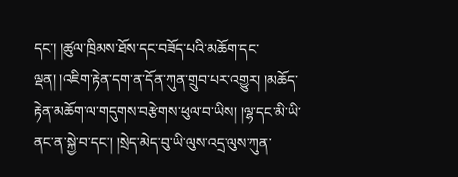དང་། །ཚུལ་ཁྲིམས་ཐོས་དང་བཟོད་པའི་མཆོག་དང་ལྡན། །འཇིག་རྟེན་དག་ན་དོན་ཀུན་གྲུབ་པར་འགྱུར། །མཆོད་རྟེན་མཆོག་ལ་གདུགས་བརྩེགས་ཕུལ་བ་ཡིས། །ལྷ་དང་མི་ཡི་ནང་ན་སྐྱེ་བ་དང་། །སྲེད་མེད་བུ་ཡི་ལུས་འདྲ་ལུས་ཀུན་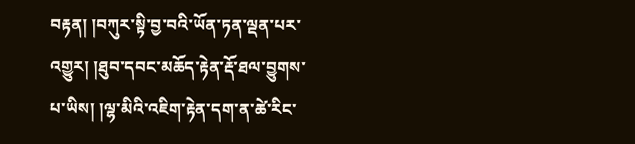བརྟན། །བཀུར་སྟི་བྱ་བའི་ཡོན་ཏན་ལྡན་པར་འགྱུར། །ཐུབ་དབང་མཆོད་རྟེན་རྡོ་ཐལ་བྱུགས་པ་ཡིས། །ལྷ་མིའི་འཇིག་རྟེན་དག་ན་ཚེ་རིང་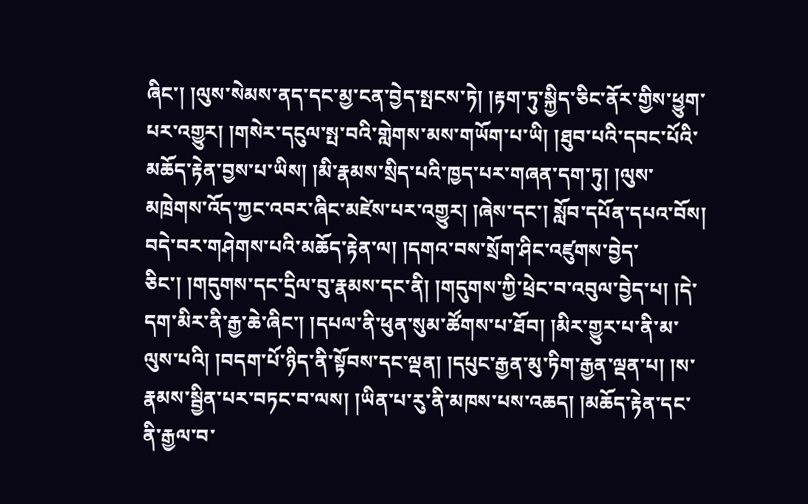ཞིང་། །ལུས་སེམས་ནད་དང་མྱ་ངན་བྱེད་སྤངས་ཏེ། །རྟག་ཏུ་སྐྱིད་ཅིང་ནོར་གྱིས་ཕྱུག་པར་འགྱུར། །གསེར་དངུལ་སྤ་བའི་གླེགས་མས་གཡོག་པ་ཡི། །ཐུབ་པའི་དབང་པོའི་མཆོད་རྟེན་བྱས་པ་ཡིས། །མི་རྣམས་སྲིད་པའི་ཁྱད་པར་གཞན་དག་ཏུ། །ལུས་མཁྲེགས་འོད་ཀྱང་འབར་ཞིང་མཛེས་པར་འགྱུར། །ཞེས་དང་། སློབ་དཔོན་དཔའ་བོས། བདེ་བར་གཤེགས་པའི་མཆོད་རྟེན་ལ། །དགའ་བས་སྲོག་ཤིང་འཛུགས་བྱེད་ཅིང་། །གདུགས་དང་དྲིལ་བུ་རྣམས་དང་ནི། །གདུགས་ཀྱི་ཕྲེང་བ་འབུལ་བྱེད་པ། །དེ་དག་མིར་ནི་རྒྱ་ཆེ་ཞིང་། །དཔལ་ནི་ཕུན་སུམ་ཚོགས་པ་ཐོབ། །མིར་གྱུར་པ་ནི་མ་ལུས་པའི། །བདག་པོ་ཉིད་ནི་སྟོབས་དང་ལྡན། །དཔུང་རྒྱན་མུ་ཏིག་རྒྱན་ལྡན་པ། །ས་རྣམས་སྦྱིན་པར་བཏང་བ་ལས། །ཡིན་པ་རུ་ནི་མཁས་པས་འཆད། །མཆོད་རྟེན་དང་ནི་རྒྱལ་བ་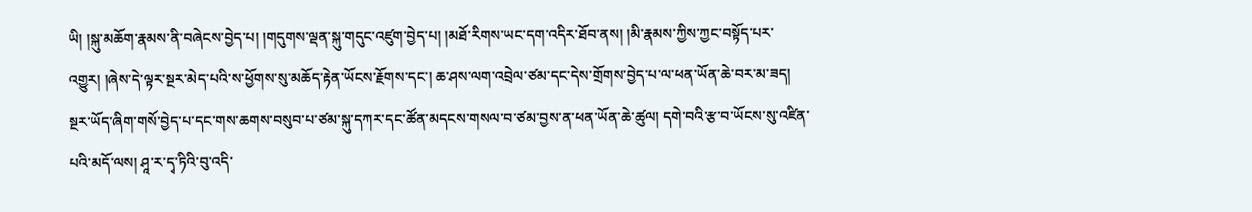ཡི། །སྐུ་མཆོག་རྣམས་ནི་བཞེངས་བྱེད་པ། །གདུགས་ལྡན་སྐུ་གདུང་འཛུག་བྱེད་པ། །མཐོ་རིགས་ཡང་དག་འདིར་ཐོབ་ནས། །མི་རྣམས་ཀྱིས་ཀྱང་བསྟོད་པར་འགྱུར། །ཞེས་དེ་ལྟར་སྔར་མེད་པའི་ས་ཕྱོགས་སུ་མཆོད་རྟེན་ཡོངས་རྗོགས་དང་། ཆ་ཤས་ལག་འབྲེལ་ཙམ་དང་དེས་གྲོགས་བྱེད་པ་ལ་ཕན་ཡོན་ཆེ་བར་མ་ཟད། སྔར་ཡོད་ཞིག་གསོ་བྱེད་པ་དང་གས་ཆགས་བསུབ་པ་ཙམ་སྐུ་དཀར་དང་ཚོན་མདངས་གསལ་བ་ཙམ་བྱས་ན་ཕན་ཡོན་ཆེ་ཚུལ། དགེ་བའི་རྩ་བ་ཡོངས་སུ་འཛིན་པའི་མདོ་ལས། ཤཱ་ར་དྭ་ཏིའི་བུ་འདི་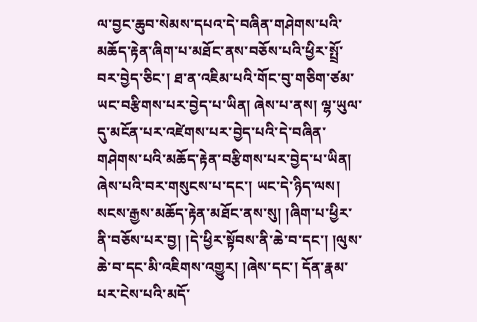ལ་བྱང་ཆུབ་སེམས་དཔའ་དེ་བཞིན་གཤེགས་པའི་མཆོད་རྟེན་ཞིག་པ་མཐོང་ནས་བཅོས་པའི་ཕྱིར་སྤྲོ་བར་བྱེད་ཅིང་། ཐ་ན་འཇིམ་པའི་གོང་བུ་གཅིག་ཙམ་ཡང་བརྩིགས་པར་བྱེད་པ་ཡིན། ཞེས་པ་ནས། ལྷ་ཡུལ་དུ་མངོན་པར་འཛེགས་པར་བྱེད་པའི་དེ་བཞིན་གཤེགས་པའི་མཆོད་རྟེན་བརྩིགས་པར་བྱེད་པ་ཡིན། ཞེས་པའི་བར་གསུངས་པ་དང་། ཡང་དེ་ཉིད་ལས། སངས་རྒྱས་མཆོད་རྟེན་མཐོང་ནས་སུ། །ཞིག་པ་ཕྱིར་ནི་བཅོས་པར་བྱ། །དེ་ཕྱིར་སྟོབས་ནི་ཆེ་བ་དང་། །ལུས་ཆེ་བ་དང་མི་འཇིགས་འགྱུར། །ཞེས་དང་། དོན་རྣམ་པར་ངེས་པའི་མདོ་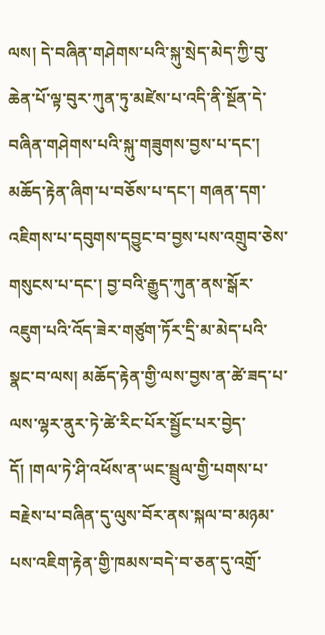ལས། དེ་བཞིན་གཤེགས་པའི་སྐུ་སྲེད་མེད་ཀྱི་བུ་ཆེན་པོ་ལྟ་བུར་ཀུན་ཏུ་མཛེས་པ་འདི་ནི་སྔོན་དེ་བཞིན་གཤེགས་པའི་སྐུ་གཟུགས་བྱས་པ་དང་། མཆོད་རྟེན་ཞིག་པ་བཅོས་པ་དང་། གཞན་དག་འཇིགས་པ་དབུགས་དབྱུང་བ་བྱས་པས་འགྲུབ་ཅེས་གསུངས་པ་དང་། བྱ་བའི་རྒྱུད་ཀུན་ནས་སྒོར་འཇུག་པའི་འོད་ཟེར་གཙུག་ཏོར་དྲི་མ་མེད་པའི་སྣང་བ་ལས། མཆོད་རྟེན་གྱི་ལས་བྱས་ན་ཚེ་ཟད་པ་ལས་ལྷར་ནུར་ཏེ་ཚེ་རིང་པོར་སྦྱོང་པར་བྱེད་དོ། །གལ་ཏེ་ཤི་འཕོས་ན་ཡང་སྦྲུལ་གྱི་པགས་པ་བརྗེས་པ་བཞིན་དུ་ལུས་བོར་ནས་སྐལ་བ་མཉམ་པས་འཇིག་རྟེན་གྱི་ཁམས་བདེ་བ་ཅན་དུ་འགྲོ་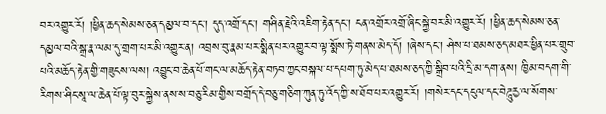བར་འགྱུར་རོ། །ཕྱིན་ཆད་སེམས་ཅན་དམྱལ་བ་དང་། དུད་འགྲོ་དང་། གཤིན་རྗེའི་འཇིག་རྟེན་དང་། ངན་འགྲོར་འགྲོ་ཞིང་སྐྱེ་བར་མི་འགྱུར་རོ། །ཕྱིན་ཆད་སེམས་ཅན་དམྱལ་བའི་སྒྲ་རྣ་ལམ་དུ་གྲག་པར་མི་འགྱུར་ན། འབྲས་བུ་རྣམ་པར་སྨིན་པར་འགྱུར་བ་ལྟ་སྨོས་ཏེ་གནས་མེད་དོ། །ཞེས་དང་། ཤེས་པ་ཐམས་ཅད་མཐར་ཕྱིན་པར་གྲུབ་པའི་མཆོད་རྟེན་གྱི་གཟུངས་ལས། འབྱུང་བ་ཆེན་པོ་གང་ལ་མཆོད་རྟེན་བཏབ་ཀྱང་བསྐལ་པ་དཔག་ཏུ་མེད་པ་ཐམས་ཅད་ཀྱི་སྒྲིབ་པའི་དྲི་མ་དག་ནས། ཁྱིམ་བདག་གི་རིགས་ཤིང་སཱ་ལ་ཆེན་པོ་ལྟ་བུར་སྐྱེས་ནས་ས་བཅུ་རིམ་གྱིས་བགྲོད་དེ་བཅུ་གཅིག་ཀུན་ཏུ་འོད་ཀྱི་ས་ཐོབ་པར་འགྱུར་རོ། །གསེར་དང་དངུལ་དང་བེཌཱུརྱ་ལ་སོགས་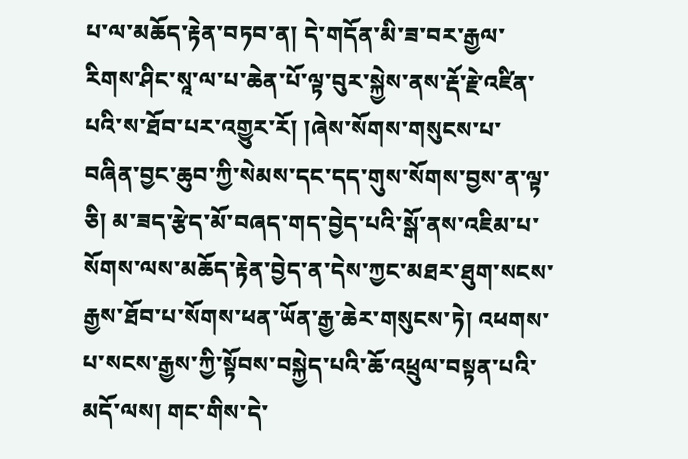པ་ལ་མཆོད་རྟེན་བཏབ་ན། དེ་གདོན་མི་ཟ་བར་རྒྱལ་རིགས་ཤིང་སཱ་ལ་པ་ཆེན་པོ་ལྟ་བུར་སྐྱེས་ནས་རྡོ་རྗེ་འཛིན་པའི་ས་ཐོབ་པར་འགྱུར་རོ། །ཞེས་སོགས་གསུངས་པ་བཞིན་བྱང་ཆུབ་ཀྱི་སེམས་དང་དད་གུས་སོགས་བྱས་ན་ལྟ་ཅི། མ་ཟད་རྩེད་མོ་བཞད་གད་བྱེད་པའི་སྒོ་ནས་འཇིམ་པ་སོགས་ལས་མཆོད་རྟེན་བྱེད་ན་དེས་ཀྱང་མཐར་ཐུག་སངས་རྒྱས་ཐོབ་པ་སོགས་ཕན་ཡོན་རྒྱ་ཆེར་གསུངས་ཏེ། འཕགས་པ་སངས་རྒྱས་ཀྱི་སྟོབས་བསྐྱེད་པའི་ཆོ་འཕྲུལ་བསྟན་པའི་མདོ་ལས། གང་གིས་དེ་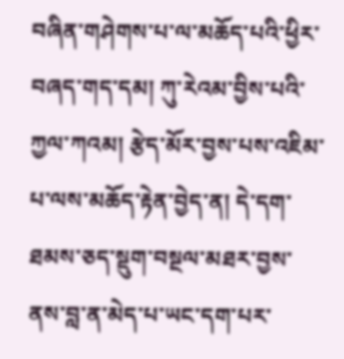བཞིན་གཤེགས་པ་ལ་མཆོད་པའི་ཕྱིར་བཞད་གད་དམ། ཀུ་རེའམ་བྱིས་པའི་ཀྱལ་ཀའམ། རྩེད་མོར་བྱས་པས་འཇིམ་པ་ལས་མཆོད་རྟེན་བྱེད་ན། དེ་དག་ཐམས་ཅད་སྡུག་བསྔལ་མཐར་བྱས་ནས་བླ་ན་མེད་པ་ཡང་དག་པར་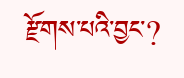རྫོགས་པའི་བྱང་?